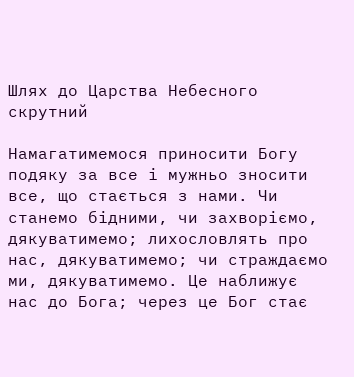Шлях до Царства Небесного скрутний

Намагатимемося приносити Богу подяку за все і мужньо зносити все, що стається з нами. Чи станемо бідними, чи захворіємо, дякуватимемо; лихословлять про нас, дякуватимемо; чи страждаємо ми, дякуватимемо. Це наближує нас до Бога; через це Бог стає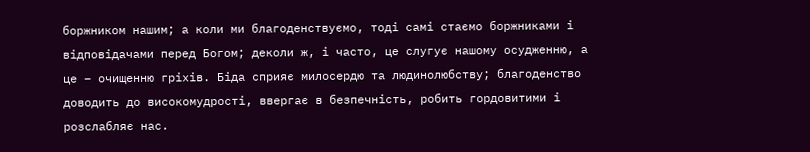боржником нашим; а коли ми благоденствуємо, тоді самі стаємо боржниками і відповідачами перед Богом; деколи ж, і часто, це слугує нашому осудженню, а це – очищенню гріхів. Біда сприяє милосердю та людинолюбству; благоденство доводить до високомудрості, ввергає в безпечність, робить гордовитими і розслабляє нас.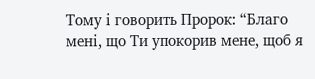Тому і говорить Пророк: “Благо мені, що Ти упокорив мене, щоб я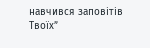навчився заповітів Твоїх”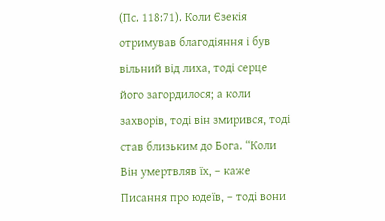(Пс. 118:71). Коли Єзекія отримував благодіяння і був вільний від лиха, тоді серце його загордилося; а коли захворів, тоді він змирився, тоді став близьким до Бога. “Коли Він умертвляв їх, – каже Писання про юдеїв, – тоді вони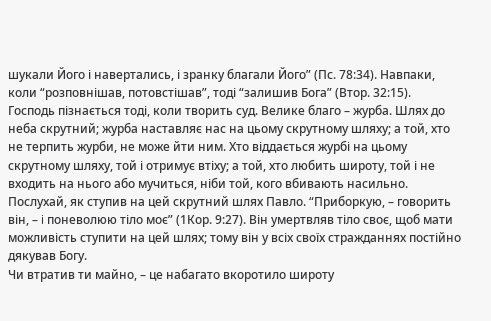шукали Його і навертались, і зранку благали Його” (Пс. 78:34). Навпаки, коли “розповнішав, потовстішав”, тоді “залишив Бога” (Втор. 32:15).
Господь пізнається тоді, коли творить суд. Велике благо – журба. Шлях до неба скрутний; журба наставляє нас на цьому скрутному шляху; а той, хто не терпить журби, не може йти ним. Хто віддається журбі на цьому скрутному шляху, той і отримує втіху; а той, хто любить широту, той і не входить на нього або мучиться, ніби той, кого вбивають насильно. Послухай, як ступив на цей скрутний шлях Павло. “Приборкую, – говорить він, – i поневолюю тіло моє” (1Кор. 9:27). Він умертвляв тіло своє, щоб мати можливість ступити на цей шлях; тому він у всіх своїх стражданнях постійно дякував Богу.
Чи втратив ти майно, – це набагато вкоротило широту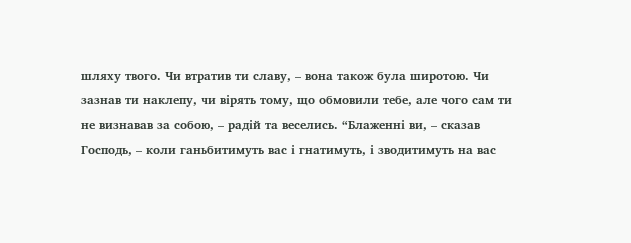шляху твого. Чи втратив ти славу, – вона також була широтою. Чи зазнав ти наклепу, чи вірять тому, що обмовили тебе, але чого сам ти не визнавав за собою, – радій та веселись. “Блаженні ви, – сказав Господь, – коли ганьбитимуть вас і гнатимуть, і зводитимуть на вас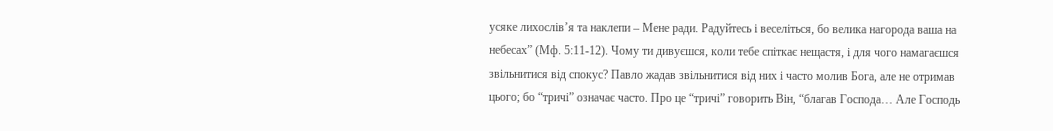усяке лихослів’я та наклепи – Мене ради. Радуйтесь і веселіться, бо велика нагорода ваша на небесах” (Мф. 5:11-12). Чому ти дивуєшся, коли тебе спіткає нещастя, і для чого намагаєшся звільнитися від спокус? Павло жадав звільнитися від них і часто молив Бога, але не отримав цього; бо “тричі” означає часто. Про це “тричі” говорить Він, “благав Господа… Але Господь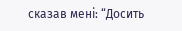сказав мені: “Досить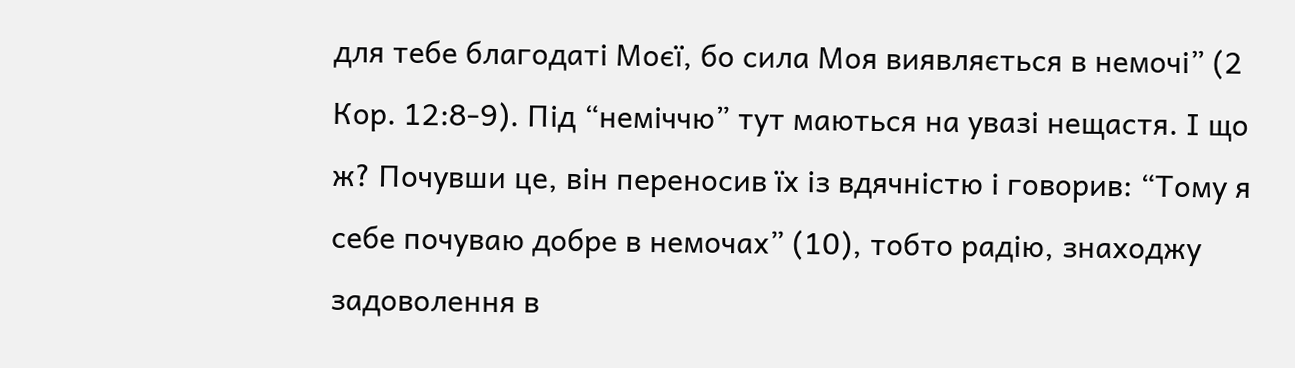для тебе благодаті Моєї, бо сила Моя виявляється в немочі” (2 Кор. 12:8-9). Під “неміччю” тут маються на увазі нещастя. І що ж? Почувши це, він переносив їх із вдячністю і говорив: “Тому я себе почуваю добре в немочах” (10), тобто радію, знаходжу задоволення в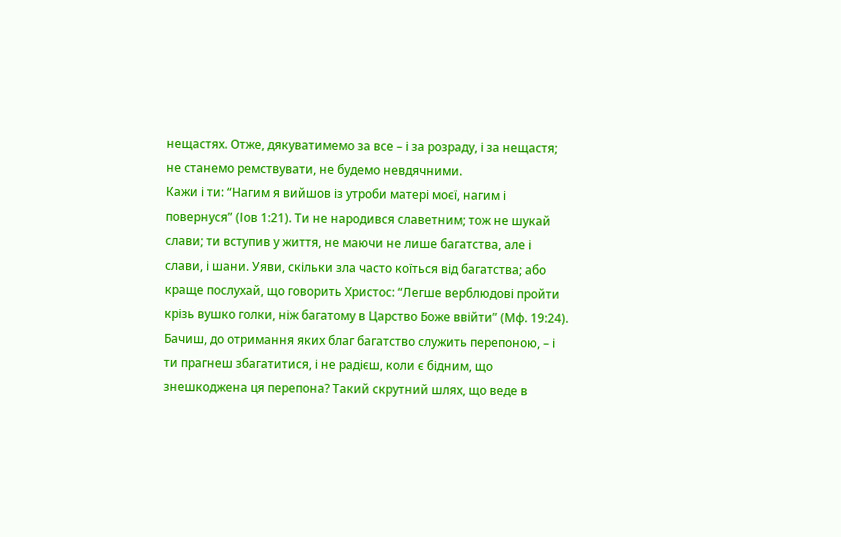нещастях. Отже, дякуватимемо за все – і за розраду, і за нещастя; не станемо ремствувати, не будемо невдячними.
Кажи і ти: “Нагим я вийшов із утроби матері моєї, нагим і повернуся” (Іов 1:21). Ти не народився славетним; тож не шукай слави; ти вступив у життя, не маючи не лише багатства, але і слави, і шани. Уяви, скільки зла часто коїться від багатства; або краще послухай, що говорить Христос: “Легше верблюдові пройти крізь вушко голки, ніж багатому в Царство Боже ввійти” (Мф. 19:24). Бачиш, до отримання яких благ багатство служить перепоною, – і ти прагнеш збагатитися, і не радієш, коли є бідним, що знешкоджена ця перепона? Такий скрутний шлях, що веде в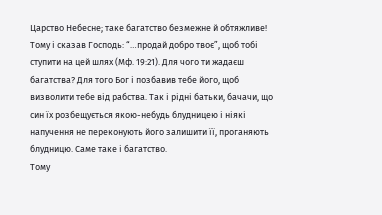Царство Небесне; таке багатство безмежне й обтяжливе! Тому і сказав Господь: “…продай добро твоє”, щоб тобі ступити на цей шлях (Мф. 19:21). Для чого ти жадаєш багатства? Для того Бог і позбавив тебе його, щоб визволити тебе від рабства. Так і рідні батьки, бачачи, що син їх розбещується якою-небудь блудницею і ніякі напучення не переконують його залишити її, проганяють блудницю. Саме таке і багатство.
Тому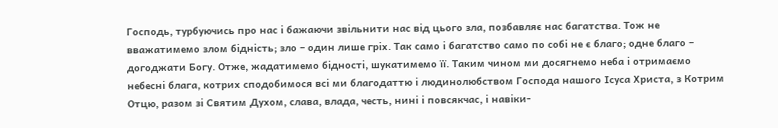Господь, турбуючись про нас і бажаючи звільнити нас від цього зла, позбавляє нас багатства. Тож не вважатимемо злом бідність; зло – один лише гріх. Так само і багатство само по собі не є благо; одне благо – догоджати Богу. Отже, жадатимемо бідності, шукатимемо її. Таким чином ми досягнемо неба і отримаємо небесні блага, котрих сподобимося всі ми благодаттю і людинолюбством Господа нашого Ісуса Христа, з Котрим Отцю, разом зі Святим Духом, слава, влада, честь, нині і повсякчас, і навіки-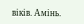віків. Амінь.